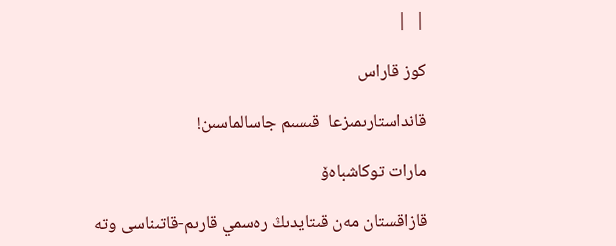|  |

كوز قاراس

قانداستارىمىزعا  قىسىم جاسالماسىن!

مارات توكاشباەۆ

قازاقستان مەن قىتايدىڭ رەسمي قارىم-قاتىناسى وتە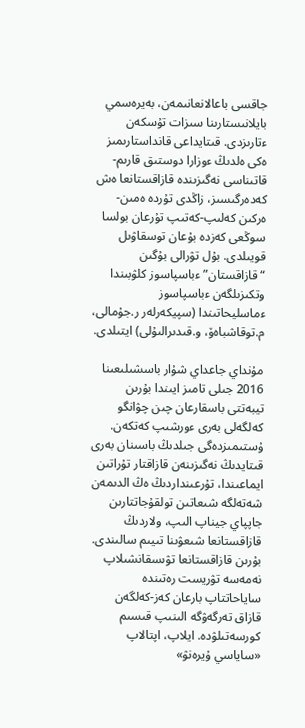جاقسى باعالانعانىمەن، بەيرەسمي بايلانىستارىنا سىزات تۇسكەن ءتارىزدى. قىتايداعى قانداستارىمىز ەكى ەلدىڭ ءوزارا دوستىق قارىم-قاتىناسى نەگىزىندە قازاقستانعا ەش كەدەرگىسىز، زاڭدى تۇردە ەمىن-ەركىن كەلىپ-كەتىپ تۇرعان بولسا سوڭعى كەزدە بۇعان توسقاۋىل قويىلدى. بۇل تۋرالى بۇگىن “قازاقستان” ءباسپاسوز كلۋبىندا وتكىزىلگەن ءباسپاسوز ءماسليحاتىندا (سپيكەرلەر ر.جۇمالى، م.توقاشباەۆ، و.قىدىرالىۇلى) ايتىلدى.

مۇنداي جاعداي شۇار باسشىلىعىنا 2016 جىلى تامىز ايىندا بۇرىن تيبەتتى باسقارعان چىن چۋانگو كەلگەلى بەرى ءورشىپ كەتكەن. ۇستىمىزدەگى جىلدىڭ باسىنان بەرى قىتايدىڭ نەگىزىنەن قازاقتار تۇراتىن ايماعىندا، تۇرعىنداردىڭ ەڭ الدىمەن شەتەلگە شىعاتىن تولقۇجاتتارىن جاپپاي جيناپ الىپ، ولاردىڭ قازاقستانعا شىعۋىنا تىيىم سالىندى. بۇرىن قازاقستانعا تۋىسقانشىلاپ نەمەسە تۋريست رەتىندە ساياحاتتاپ بارعان كەز-كەلگەن قازاق تەرگەۋگە الىنىپ قىسىم كورسەتىلۋدە. ايلاپ، اپتالاپ «ساياسي ۇيرەنۋ»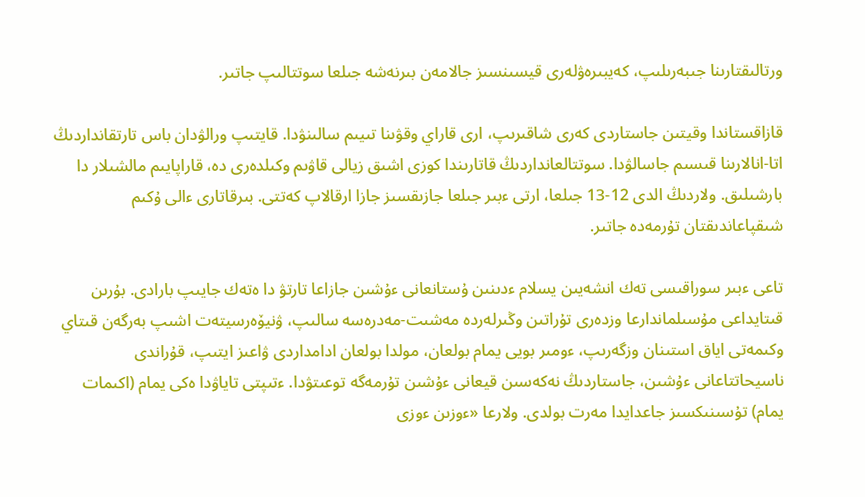ورتالىقتارىنا جىبەرىلىپ، كەيبىرەۋلەرى قيسىنسىز جالامەن بىرنەشە جىلعا سوتتالىپ جاتىر.

قازاقستاندا وقيتىن جاستاردى كەرى شاقىرىپ، ارى قاراي وقۋىنا تىيىم سالىنۋدا. قايتىپ ورالۋدان باس تارتقانداردىڭ اتا-انالارىنا قىسىم جاسالۋدا. سوتتالعانداردىڭ قاتارىندا كوزى اشىق زيالى قاۋىم وكىلدەرى دە، قاراپايىم مالشىلار دا بارشىلىق. ولاردىڭ الدى 12-13 جىلعا، ارتى ءبىر جىلعا جازىقسىز جازا ارقالاپ كەتتى. بىرقاتارى ءالى ۇكىم شىقپاعاندىقتان تۇرمەدە جاتىر.

تاعى ءبىر سوراقىسى تەك انشەيىن يسلام ءدىنىن ۇستانعانى ءۇشىن جازاعا تارتۋ دا ەتەك جايىپ بارادى. بۇرىن قىتايداعى مۇسىلماندارعا وزدەرى تۇراتىن وڭىرلەردە مەشىت-مەدرەسە سالىپ، ۋنيۆەرسيتەت اشىپ بەرگەن قىتاي وكىمەتى اياق استىنان وزگەرىپ، ءومىر بويى يمام بولعان، مولدا بولعان ادامداردى ۋاعىز ايتىپ، قۇراندى ناسيحاتتاعانى ءۇشىن، جاستاردىڭ نەكەسىن قيعانى ءۇشىن تۇرمەگە توعىتۋدا. ءتىپتى تاياۋدا ەكى يمام (اكىمات يمام) تۇسىنىكسىز جاعدايدا مەرت بولدى. ولارعا «ءوزىن ءوزى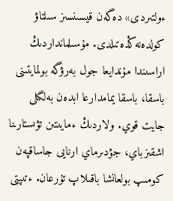ءولتىردى» دەگەن قيسىنسىز سىلتاۋ كولدەنەڭدەتىلدى. مۇسىلمانداردىڭ اراسىندا مۇندايعا جول بەرۋگە بولمايتىنى باسقا، باسقا يمامدارعا ابدەن بەلگىلى جايت قوي. ولاردىڭ ءمايىتىن تۋىستارىنا اشقىزباي، جۋدىرماي ارنايى جاساقپەن كومىپ بولعانشا باقىلاپ تۇرعان. ءتىپتى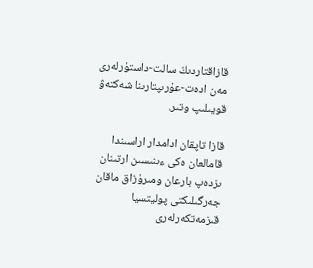قازاقتاردىڭ سالت-داستۇرلەرى مەن ادەت-عۇرىپتارىنا شەكتەۋ قويىلىپ وتىر.

قازا تاپقان ادامدار اراسىندا قامالعان ەكى ءىنىسىن ارتىنان ىزدەپ بارعان ومىرۇزاق ماقان جەرگىلىكتى پوليتسيا قىزمەتكەرلەرى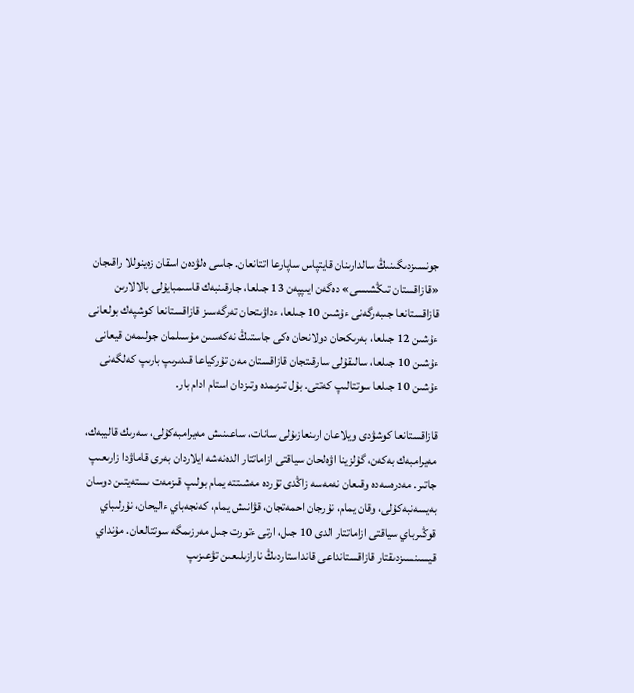جونسىزدىگىنىڭ سالدارىنان قايتپاس ساپارعا اتتانعان. جاسى ەلۋدەن اسقان زەينوللا راقىجان «قازاقستان تىڭشىسى» دەگەن ايىپپەن 13 جىلعا، جارقىنبەك قاسىمبايۇلى بالالارىن قازاقستانعا جىبەرگەنى ءۇشىن 10 جىلعا، ءداۋىتحان تەرگەسىز قازاقستانعا كوشپەك بولعانى ءۇشىن 12 جىلعا، بەرىكحان دولانحان ەكى جاستىڭ نەكەسىن مۇسىلمان جولىمەن قيعانى ءۇشىن 10 جىلعا، سالىقۇلى سارقىتجان قازاقستان مەن تۇركياعا قىدىرىپ بارىپ كەلگەنى ءۇشىن 10 جىلعا سوتتالىپ كەتتى. بۇل تىزىمدە وتىزدان استام ادام بار.

قازاقستانعا كوشۋدى ويلاعان ارىنعازىۇلى سانات، ساعىنىش مەيرامبەكۇلى، سەرىك قاليبەك، مەيرامبەك بەكەن، گۇلزينا اۋەلحان سياقتى ازاماتتار الدەنەشە ايلاردان بەرى قاماۋدا زارىعىپ جاتىر. مەدرەسەدە وقىعان نەمەسە زاڭدى تۇردە مەشىتتە يمام بولىپ قىزمەت ىستەيتىن دوسان بەيسەنبەكۇلى، وقان يمام، نۇرجان احمەتجان، قۋانىش يمام، كەنجەباي ءاليحان، نۇرلىباي قوڭىرباي سياقتى ازاماتتار الدى 10 جىل، ارتى ءتورت جىل مەرزىمگە سوتتالعان. مۇنداي قيسىنسىزدىقتار قازاقستانداعى قانداستاردىڭ نارازىلىعىن تۋعىزىپ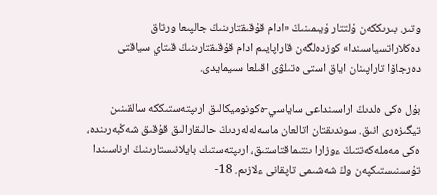وتىر. بىرىككەن ۇلتتار ۇيىمىنىڭ «ادام قۇقىقتارىنىڭ جالپىعا ورتاق دەكلاراتسياسىندا» كوزدەلگەن قاراپايىم ادام قۇقىقتارىنىڭ قىتاي سياقتى دەرجاۆا تاراپىنان اياق استى ەتىلۋى اقىلعا سىيمايدى.

بۇل ەكى ەلدىڭ اراسىنداعى ساياسي-ەكونوميكالىق ارىپتەستىككە سالقىنىن تيگىزەرى انىق. سوندىقتان اتالعان ماسەلەلەردىڭ حالىقارالىق قۇقىق شەڭبەرىندە، ەكى مەملەكەتتىڭ ءوزارا ىنتىماقتاستىق، ارىپتەستىك بايلانىستارىنىڭ ارناسىندا تۇسىنىستىكپەن وڭ شەشىمى تاپقانى ءلازىم. 18-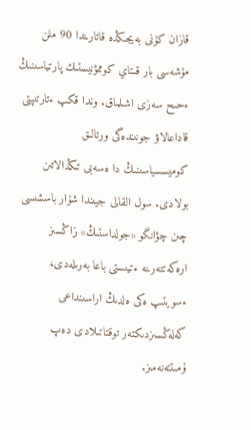قازان كۇنى بەيجىڭدە قاتارىندا 90 ملن مۇشەسى بار قىتاي كوممۋنيستىك پارتياسىنىڭ ءحىح سەزى اشىلماق. وندا قكپ ءتارتىپتى قاداعالاۋ جونىندەگى ورتالىق كوميسسياسىنىڭ دا ەسەبى تىڭدالاتىن بولادى. سول القالى جيىندا شۇار باسشىسى چىن چۋانگو «جولداستىڭ» زاڭسىز ارەكەتتەرىنە ءتيىستى باعا بەرىلەدى، ءسويتىپ ەكى ەلدىڭ اراسىنداعى كەلەڭسىزدىكتەر توقتاتىلادى دەپ ۇمىتتەنەمىز.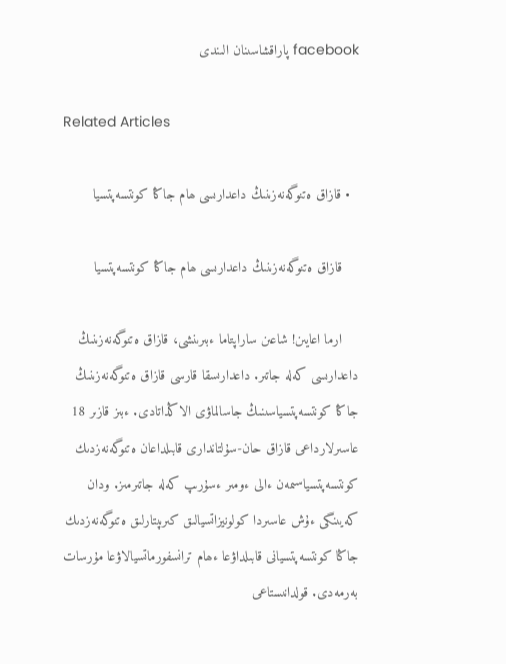facebook پاراقشاسىنان الىندى

Related Articles

  • قازاق ەتنوگەنەزىنىڭ داعدارىسى ھام جاڭا كونتسەپتسيا

    قازاق ەتنوگەنەزىنىڭ داعدارىسى ھام جاڭا كونتسەپتسيا

    ارما اعايىن! شاعىن ساراپتاما ءبىرىنشى، قازاق ەتنوگەنەزىنىڭ داعدارىسى كەلە جاتىر. داعدارىسقا قارسى قازاق ەتنوگەنەزىنىڭ جاڭا كونتسەپتسياسىنىڭ جاسالماۋى الاڭداتادى. ءبىز قازىر 18 عاسىرلارداعى قازاق حان-سۇلتاندارى قابىلداعان ەتنوگەنەزدىك كونتسەپتسياسىمەن ءالى ءومىر ءسۇرىپ كەلە جاتىرمىز. ودان كەيىنگى ءۇش عاسىردا كولونيزاتسيالىق كىرىپتارلىق ەتنوگەنەزدىك جاڭا كونتسەپتسيانى قابىلداۋعا ءھام ترانسفورماتسيالاۋعا مۇرسات بەرمەدى. قولدانىستاعى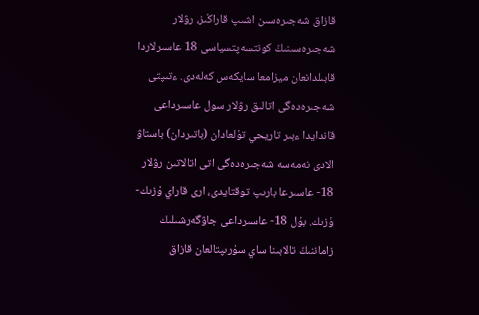قازاق شەجىرەسىن اشىپ قاراڭىز، رۋلار شەجىرەسىنىڭ كونتسەپتسياسى 18 عاسىرلاردا قابىلدانعان ميزامعا سايكەس كەلەدى. ءتىپتى شەجىرەدەگى اتالىق رۋلار سول عاسىرداعى قاندايدا ءبىر تاريحي تۇلعادان (باتىردان) باستاۋ الادى نەمەسە شەجىرەدەگى اتى اتالاتىن رۋلار 18- عاسىرعا بارىپ توقتايدى، ارى قاراي ۇزىك-ۇزىك. بۇل 18- عاسىرداعى جاۋگەرشىلىك زاماننىڭ تالابىنا ساي سۇرىپتالعان قازاق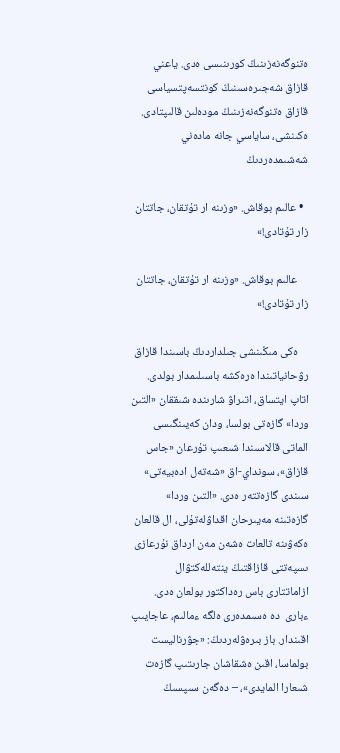ەتنوگەنەزىنىڭ كورىنىسى ەدى. ياعني قازاق شەجىرەسىنىڭ كونتسەپتسياسى قازاق ەتنوگەنەزىنىڭ مودەلىن قالىپتادى. ەكىنشى، ساياسي جانە مادەني شەشىمدەردىڭ

  • عالىم بوقاش. «وزىنە ار تۇتقان، جاتتان زار تۇتادى!»

    عالىم بوقاش. «وزىنە ار تۇتقان، جاتتان زار تۇتادى!»

    ەكى مىڭىنشى جىلداردىڭ باسىندا قازاق رۋحانياتىندا ەرەكشە باسىلىمدار بولدى. اتاپ ايتساق، اتىراۋ شارىندە شىققان «التىن وردا» گازەتى بولسا، ودان كەيىنگىسى الماتى قالاسىندا شىعىپ تۇرعان «جاس قازاق»، سونداي-اق «شەتەل ادەبيەتى» سىندى گازەتتەر ەدى. «التىن وردا» گازەتىنە مەيىرحان اقداۋلەتۇلى، ال قالعان ەكەۋىنە تالعات ەشەن مەن ارداق نۇرعازى ىسپەتتى قازاقتىڭ ينتەللەكتۋال ازاماتتارى باس رەداكتور بولعان ەدى. ءبارى  دە ەسىمدەرى ەلگە ءمالىم، عاجايىپ اقىندار. باز بىرەۋلەردىڭ: «جۋرناليست بولماسا، اقىن ەشقاشان جارىتىپ گازەت شىعارا المايدى»، – دەگەن سىپسىڭ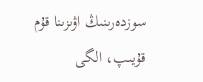سوزدەرىنىڭ اۋىزىنا قۇم قۇيىپ، الگى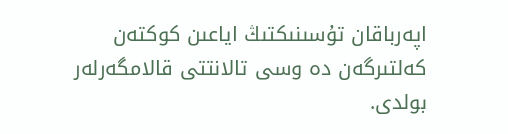اپەرباقان تۇسىنىكتىڭ اياعىن كوكتەن كەلتىرگەن دە وسى تالانتتى قالامگەرلەر بولدى.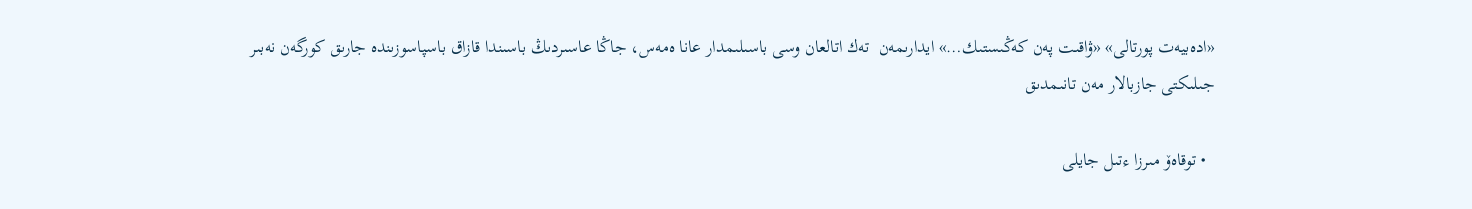«ادەبيەت پورتالى» «ۋاقىت پەن كەڭىستىك…» ايدارىمەن  تەك اتالعان وسى باسىلىمدار عانا ەمەس، جاڭا عاسىردىڭ باسىندا قازاق باسپاسوزىندە جارىق كورگەن نەبىر جىلىكتى جازبالار مەن تانىمدىق

  • توقاەۆ مىرزا ءتىل جايلى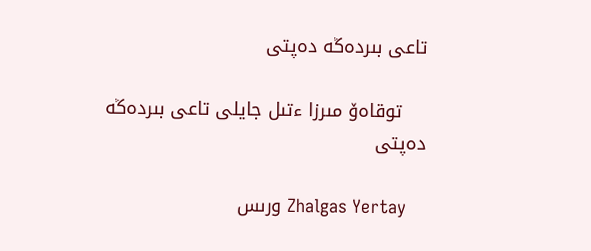تاعى بىردەڭە دەپتى

    توقاەۆ مىرزا ءتىل جايلى تاعى بىردەڭە دەپتى

    Zhalgas Yertay ورىس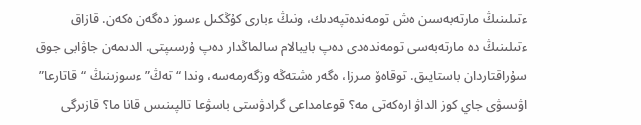ءتىلىنىڭ مارتەبەسىن ەش تومەندەتپەدىك، ونىڭ ءبارى كۇڭكىل ءسوز دەگەن ەكەن. قازاق ءتىلىنىڭ دە مارتەبەسى تومەندەدى دەپ بايبالام سالماڭدار دەپ ۇرسىپتى. الدىمەن جاۋابى جوق سۇراقتاردان باستايىق. توقاەۆ مىرزا، ەگەر ەشتەڭە وزگەرمەسە، وندا “تەڭ” ءسوزىنىڭ “قاتارعا” اۋىسۋى جاي كوز الداۋ ارەكەتى مە؟ قوعامداعى گرادۋستى باسۋعا تالپىنىس قانا ما؟ قازىرگى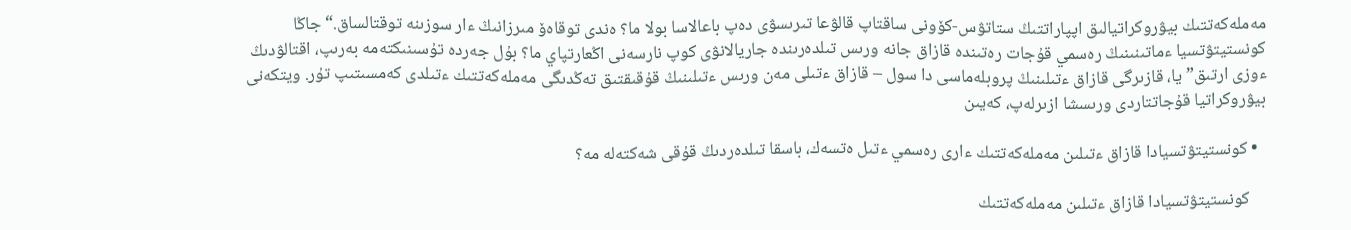مەملەكەتتىك بيۋروكراتيالىق اپپاراتتىڭ ستاتۋس-كۆونى ساقتاپ قالۋعا تىرىسۋى دەپ باعالاسا بولا ما؟ ەندى توقاەۆ مىرزانىڭ ءار سوزىنە توقتالساق.“جاڭا كونستيتۋتسيا ءماتىنىنىڭ رەسمي قۇجات رەتىندە قازاق جانە ورىس تىلدەرىندە جاريالانۋى كوپ نارسەنى اڭعارتپاي ما؟ بۇل جەردە تۇسىنىكتەمە بەرىپ، اقتالۋدىڭ ءوزى ارتىق”يا، قازىرگى قازاق ءتىلىنىڭ پروبلەماسى دا سول – قازاق ءتىلى مەن ورىس ءتىلىنىڭ قۇقىقتىق تەڭدىگى مەملەكەتتىك ءتىلدى كەمسىتىپ تۇر. ويتكەنى بيۋروكراتيا قۇجاتتاردى ورىسشا ازىرلەپ، كەيىن

  • كونستيتۋتسيادا قازاق ءتىلىن مەملەكەتتىك ءارى رەسمي ءتىل ەتسەك، باسقا تىلدەردىڭ قۇقى شەكتەلە مە؟

    كونستيتۋتسيادا قازاق ءتىلىن مەملەكەتتىك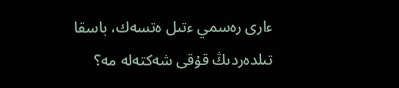ءارى رەسمي ءتىل ەتسەك، باسقا تىلدەردىڭ قۇقى شەكتەلە مە؟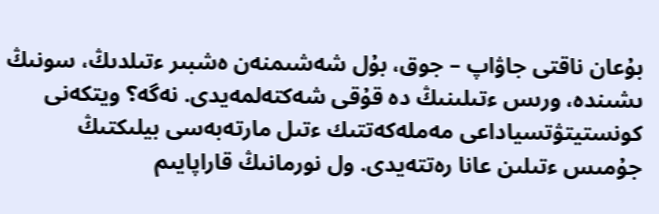بۇعان ناقتى جاۋاپ – جوق، بۇل شەشىمنەن ەشبىر ءتىلدىڭ، سونىڭ ىشىندە، ورىس ءتىلىنىڭ دە قۇقى شەكتەلمەيدى. نەگە؟ ويتكەنى كونستيتۋتسياداعى مەملەكەتتىك ءتىل مارتەبەسى بيلىكتىڭ جۇمىس ءتىلىن عانا رەتتەيدى. ول نورمانىڭ قاراپايىم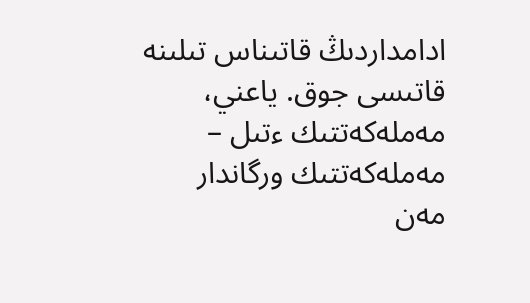ادامداردىڭ قاتىناس تىلىنە قاتىسى جوق. ياعني، مەملەكەتتىك ءتىل – مەملەكەتتىك ورگاندار مەن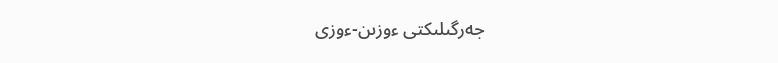جەرگىلىكتى ءوزىن-ءوزى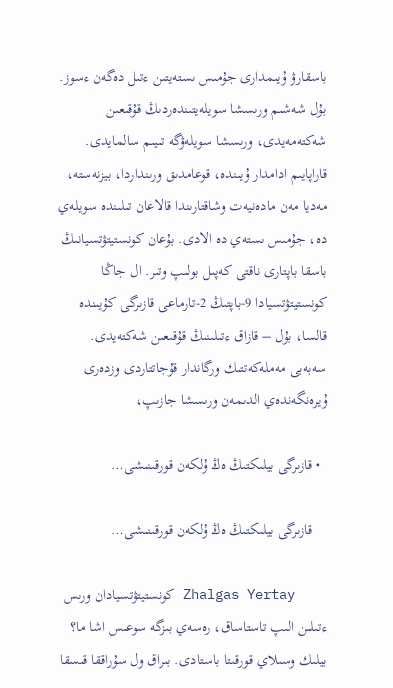باسقارۋ ۇيىمدارى جۇمىس ىستەيتىن ءتىل دەگەن ءسوز. بۇل شەشىم ورىسشا سويلەيتىندەردىڭ قۇقىعىن شەكتەمەيدى، ورىسشا سويلەۋگە تىيىم سالمايدى. قاراپايىم ادامدار ۇيىندە، قوعامدىق ورىنداردا، بيزنەستە، مەديا مەن مادەنيەت وشاقتارىندا قالاعان تىلىندە سويلەي دە، جۇمىس ىستەي دە الادى. بۇعان كونستيتۋتسيانىڭ باسقا باپتارى ناقتى كەپىل بولىپ وتىر. ال جاڭا كونستيتۋتسيادا 9-باپتىڭ 2-تارماعى قازىرگى كۇيىندە قالسا، بۇل – قازاق ءتىلىنىڭ قۇقىعىن شەكتەيدى. سەبەبى مەملەكەتتىك ورگاندار قۇجاتتاردى وزدەرى ۇيرەنگەندەي الدىمەن ورىسشا جازىپ،

  • قازىرگى بيلىكتىڭ ەڭ ۇلكەن قورقىنىشى…

    قازىرگى بيلىكتىڭ ەڭ ۇلكەن قورقىنىشى…

    Zhalgas Yertay كونستيتۋتسيادان ورىس ءتىلىن الىپ تاستاساق، رەسەي بىزگە سوعىس اشا ما؟ بيلىك وسىلاي قورقىتا باستادى. بىراق ول سۇراققا قىسقا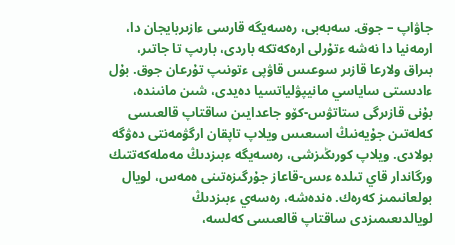جاۋاپ – جوق. سەبەبى، رەسەيگە قارسى ءازىربايجان دا، ارمەنيا دا نەشە ءتۇرلى ارەكەتكە باردى، بارىپ تا جاتىر، بىراق ولارعا قازىر سوعىس قاۋپى ءتونىپ تۇرعان جوق. بۇل ءادىستى ساياسي مانيپۋلياتسيا دەيدى، شىن مانىندە، بۇنى قازىرگى ستاتۋس-كۆو جاعدايىن ساقتاپ قالعىسى كەلەتىن جۇيەنىڭ اسىعىس ويلاپ تاپقان ارگۋمەنتى دەۋگە بولادى. ويلاپ كورىڭىزشى، رەسەيگە ءبىزدىڭ مەملەكەتتىك ورگاندار قاي تىلدە ءىس-قاعاز جۇرگىزەتىنى ەمەس، لويال بولعانىمىز كەرەك. ەندەشە، رەسەي ءبىزدىڭ لويالدىعىمىزدى ساقتاپ قالعىسى كەلسە،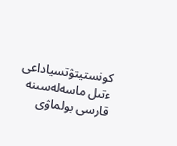كونستيتۋتسياداعى ءتىل ماسەلەسىنە قارسى بولماۋى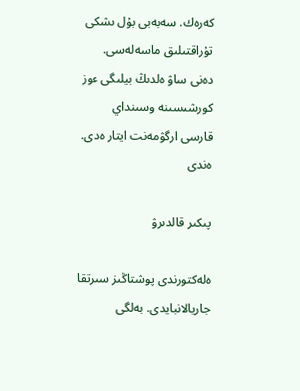كەرەك. سەبەبى بۇل ىشكى تۇراقتىلىق ماسەلەسى. دەنى ساۋ ەلدىڭ بيلىگى ءوز كورشىسىنە وسىنداي قارسى ارگۋمەنت ايتار ەدى. ەندى

پىكىر قالدىرۋ

ەلەكتورندى پوشتاڭىز سىرتقا جاريالانبايدى. بەلگى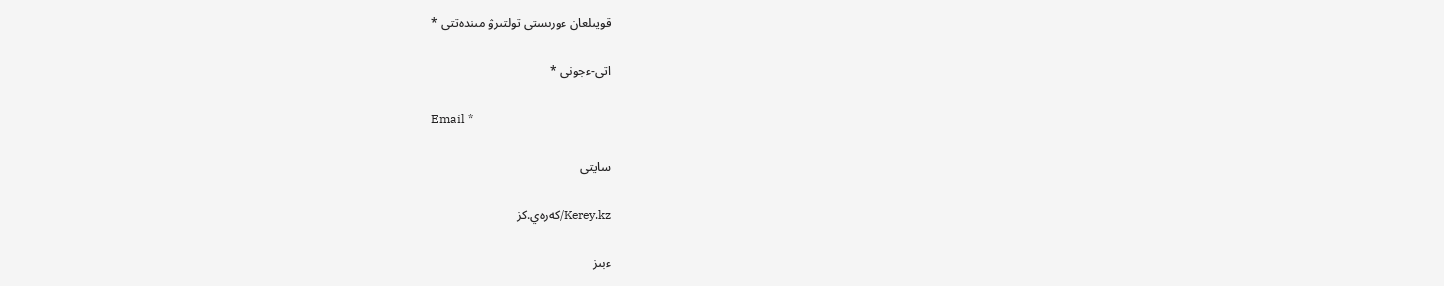قويىلعان ءورىستى تولتىرۋ مىندەتتى *

اتى-ءجونى *

Email *

سايتى

Kerey.kz/كەرەي.كز

ءبىز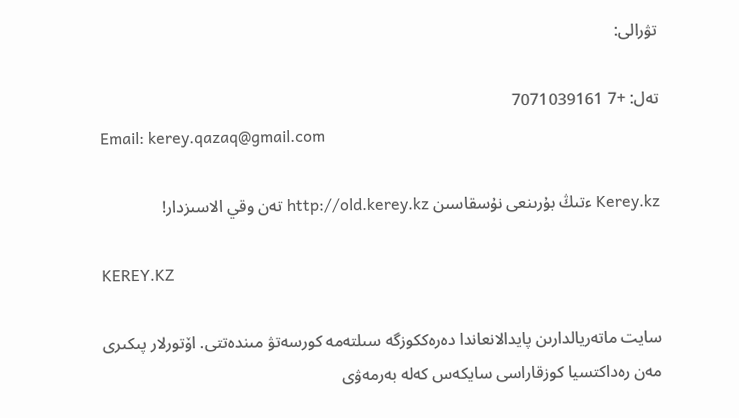تۋرالى:

تەل: +7 7071039161
Email: kerey.qazaq@gmail.com

Kerey.kz ءتىڭ بۇرىنعى نۇسقاسىن http://old.kerey.kz تەن وقي الاسىزدار!

KEREY.KZ

سايت ماتەريالدارىن پايدالانعاندا دەرەككوزگە سىلتەمە كورسەتۋ مىندەتتى. اۆتورلار پىكىرى مەن رەداكتسيا كوزقاراسى سايكەس كەلە بەرمەۋى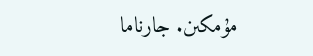مۇمكىن. جارناما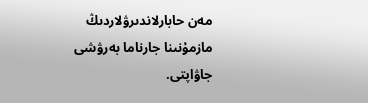مەن حابارلاندىرۋلاردىڭ مازمۇنىنا جارناما بەرۋشى جاۋاپتى.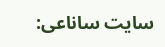سايت ساناعى: